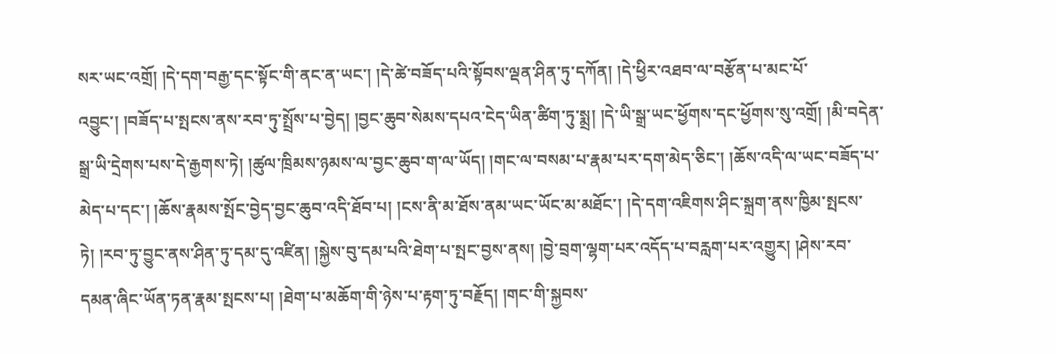སར་ཡང་འགྲོ། །དེ་དག་བརྒྱ་དང་སྟོང་གི་ནང་ན་ཡང་། །དེ་ཚེ་བཟོད་པའི་སྟོབས་ལྡན་ཤིན་ཏུ་དཀོན། །དེ་ཕྱིར་འཐབ་ལ་བརྩོན་པ་མང་པོ་འབྱུང་། །བཟོད་པ་སྤངས་ནས་རབ་ཏུ་སྤྲོས་པ་བྱེད། །བྱང་ཆུབ་སེམས་དཔའ་ངེད་ཡིན་ཚིག་ཏུ་སྨྲ། །དེ་ཡི་སྒྲ་ཡང་ཕྱོགས་དང་ཕྱོགས་སུ་འགྲོ། །མི་བདེན་སྒྲ་ཡི་དྲེགས་པས་དེ་རྒྱགས་ཏེ། །ཚུལ་ཁྲིམས་ཉམས་ལ་བྱང་ཆུབ་ག་ལ་ཡོད། །གང་ལ་བསམ་པ་རྣམ་པར་དག་མེད་ཅིང་། །ཆོས་འདི་ལ་ཡང་བཟོད་པ་མེད་པ་དང་། །ཆོས་རྣམས་སྤོང་བྱེད་བྱང་ཆུབ་འདི་ཐོབ་པ། །ངས་ནི་མ་ཐོས་ནམ་ཡང་ཡོང་མ་མཐོང་། །དེ་དག་འཇིགས་ཤིང་སྐྲག་ནས་ཁྱིམ་སྤངས་ཏེ། །རབ་ཏུ་བྱུང་ནས་ཤིན་ཏུ་དམ་དུ་འཛིན། །སྐྱེས་བུ་དམ་པའི་ཐེག་པ་སྤང་བྱས་ནས། །བྱེ་བྲག་ལྷག་པར་འདོད་པ་བརླག་པར་འགྱུར། །ཤེས་རབ་དམན་ཞིང་ཡོན་ཏན་རྣམ་སྤངས་པ། །ཐེག་པ་མཆོག་གི་ཉེས་པ་རྟག་ཏུ་བརྗོད། །གང་གི་སྐྱབས་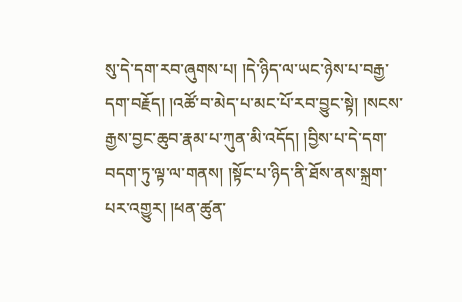སུ་དེ་དག་རབ་ཞུགས་པ། །དེ་ཉིད་ལ་ཡང་ཉེས་པ་བརྒྱ་དག་བརྗོད། །འཚོ་བ་མེད་པ་མང་པོ་རབ་བྱུང་སྟེ། །སངས་རྒྱས་བྱང་ཆུབ་རྣམ་པ་ཀུན་མི་འདོད། །བྱིས་པ་དེ་དག་བདག་ཏུ་ལྟ་ལ་གནས། །སྟོང་པ་ཉིད་ནི་ཐོས་ནས་སྐྲག་པར་འགྱུར། །ཕན་ཚུན་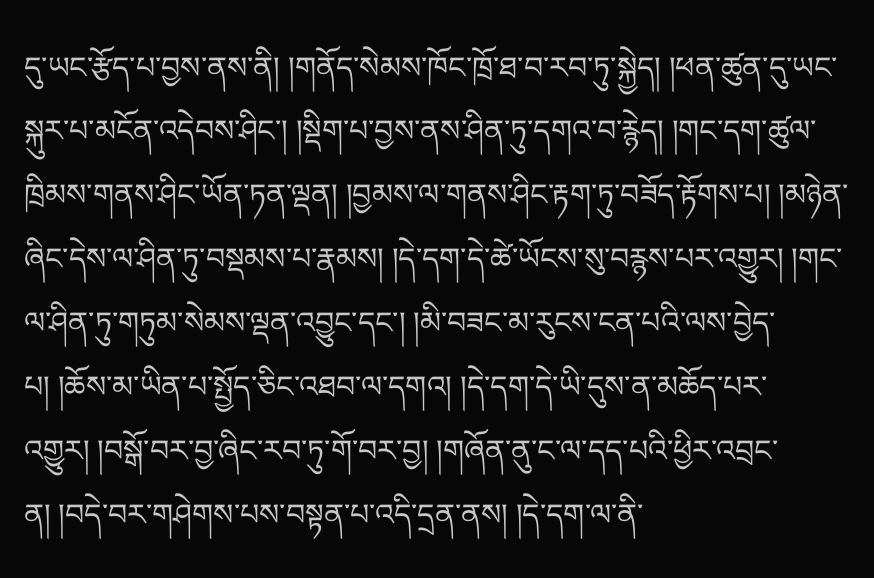དུ་ཡང་རྩོད་པ་བྱས་ནས་ནི། །གནོད་སེམས་ཁོང་ཁྲོ་ཐ་བ་རབ་ཏུ་སྐྱེད། །ཕན་ཚུན་དུ་ཡང་སྐུར་པ་མངོན་འདེབས་ཤིང་། །སྡིག་པ་བྱས་ནས་ཤིན་ཏུ་དགའ་བ་རྙེད། །གང་དག་ཚུལ་ཁྲིམས་གནས་ཤིང་ཡོན་ཏན་ལྡན། །བྱམས་ལ་གནས་ཤིང་རྟག་ཏུ་བཟོད་རྟོགས་པ། །མཉེན་ཞིང་དེས་ལ་ཤིན་ཏུ་བསྡམས་པ་རྣམས། །དེ་དག་དེ་ཚེ་ཡོངས་སུ་བརྙས་པར་འགྱུར། །གང་ལ་ཤིན་ཏུ་གཏུམ་སེམས་ལྡན་འབྱུང་དང་། །མི་བཟང་མ་རུངས་ངན་པའི་ལས་བྱེད་པ། །ཆོས་མ་ཡིན་པ་སྤྱོད་ཅིང་འཐབ་ལ་དགའ། །དེ་དག་དེ་ཡི་དུས་ན་མཆོད་པར་འགྱུར། །བསྒོ་བར་བྱ་ཞིང་རབ་ཏུ་གོ་བར་བྱ། །གཞོན་ནུ་ང་ལ་དད་པའི་ཕྱིར་འབྲང་ན། །བདེ་བར་གཤེགས་པས་བསྟན་པ་འདི་དྲན་ནས། །དེ་དག་ལ་ནི་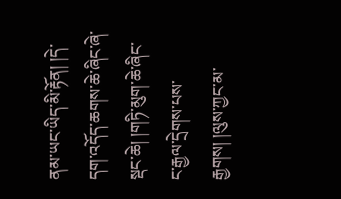ནམ་ཡང་ཡིད་མི་རྟོན། །དེ་དག་འདོད་ཆགས་ཆེ་ཞིང་ཞེ་སྡང་ཆེ། །གཏི་མུག་ཆེ་ཞིང་ང་རྒྱལ་དྲེགས་པས་རྒྱགས། །ལུས་ཀྱང་མ་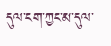དུལ་ངག་ཀྱང་མ་དུལ་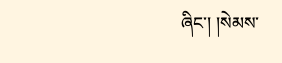ཞིང་། །སེམས་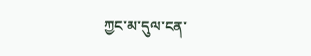ཀྱང་མ་དུལ་ངན་